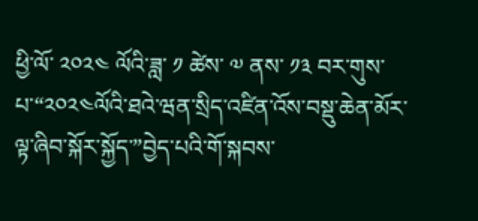ཕྱི་ལོ་ ༢༠༢༤ ལོའི་ཟླ་ ༡ ཚེས་ ༧ ནས་ ༡༣ བར་གུས་པ་“༢༠༢༤ལོའི་ཐའེ་ཝན་སྲིད་འཛིན་འོས་བསྡུ་ཆེན་མོར་ལྟ་ཞིབ་སྐོར་སྐྱོད་”བྱེད་པའི་གོ་སྐབས་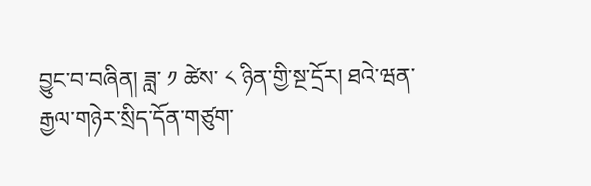བྱུང་བ་བཞིན། ཟླ་ ༡ ཚེས་ ༨ ཉིན་གྱི་སྔ་དྲོར། ཐའེ་ཝན་རྒྱལ་གཉེར་སྲིད་དོན་གཙུག་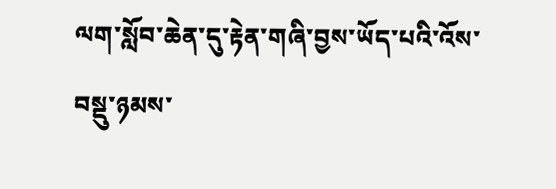ལག་སློབ་ཆེན་དུ་རྟེན་གཞི་བྱས་ཡོད་པའི་འོས་བསྡུ་ཉམས་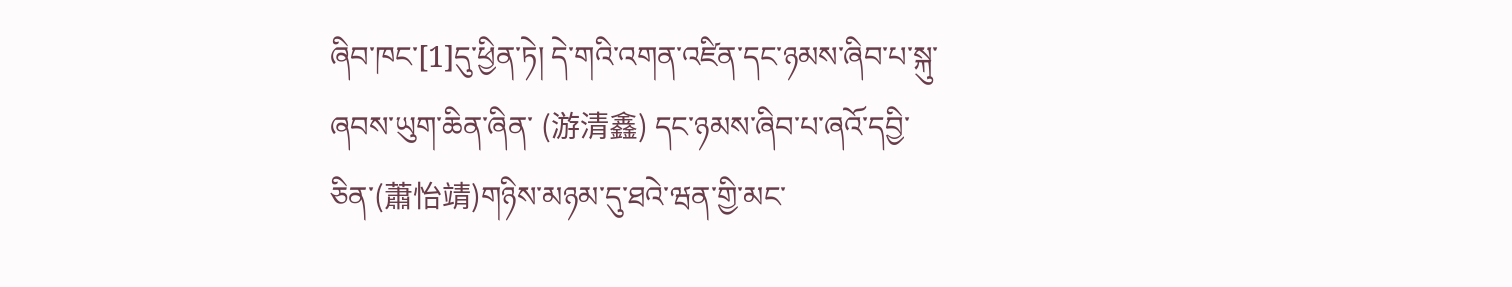ཞིབ་ཁང་[1]དུ་ཕྱིན་ཏེ། དེ་གའི་འགན་འཛིན་དང་ཉམས་ཞིབ་པ་སྐུ་ཞབས་ཡུག་ཆིན་ཞིན་ (游清鑫) དང་ཉམས་ཞིབ་པ་ཞའོ་དབྱི་ཅིན་(蕭怡靖)གཉིས་མཉམ་དུ་ཐའེ་ཝན་གྱི་མང་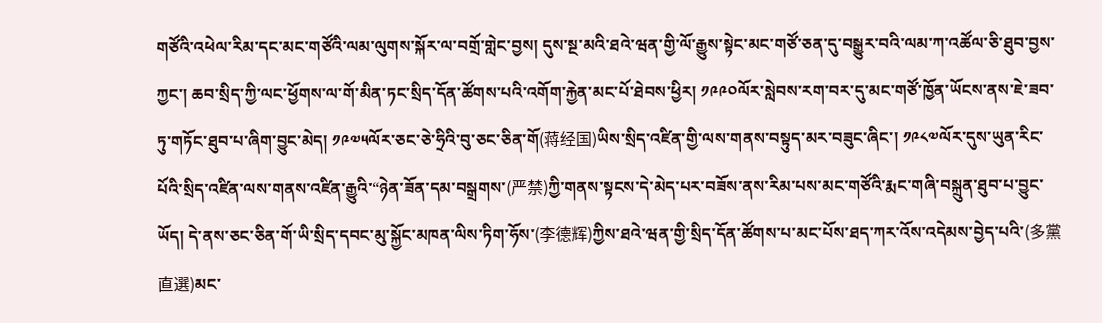གཙོའི་འཕེལ་རིམ་དང་མང་གཙོའི་ལམ་ལུགས་སྐོར་ལ་བགྲོ་གླེང་བྱས། དུས་སྔ་མའི་ཐའེ་ཝན་གྱི་ལོ་རྒྱུས་སྟེང་མང་གཙོ་ཅན་དུ་བསྒྱུར་བའི་ལམ་ཀ་འཚོལ་ཅི་ཐུབ་བྱས་ཀྱང་། ཆབ་སྲིད་ཀྱི་ལང་ཕྱོགས་ལ་གོ་མིན་ཏང་སྲིད་དོན་ཚོགས་པའི་འགོག་རྐྱེན་མང་པོ་ཐེབས་ཕྱིར། ༡༩༩༠ལོར་སླེབས་རག་བར་དུ་མང་གཙོ་ཁྱོན་ཡོངས་ནས་ཇེ་ཟབ་ཏུ་གཏོང་ཐུབ་པ་ཞིག་བྱུང་མེད། ༡༩༧༥ལོར་ཅང་ཅེ་ཧྲིའི་བུ་ཅང་ཅིན་གོ(蒋经国)ཡིས་སྲིད་འཛིན་གྱི་ལས་གནས་བསྟུད་མར་བཟུང་ཞིང་། ༡༩༨༧ལོར་དུས་ཡུན་རིང་པོའི་སྲིད་འཛིན་ལས་གནས་འཛིན་རྒྱུའི་“ཉེན་ཟོན་དམ་བསྒྲགས་(严禁)ཀྱི་གནས་སྟངས་དེ་མེད་པར་བཟོས་ནས་རིམ་པས་མང་གཙོའི་རྨང་གཞི་བསྐྲུན་ཐུབ་པ་བྱུང་ཡོད། དེ་ནས་ཅང་ཅིན་གོ་ཡི་སྲིད་དབང་མུ་སྐྱོང་མཁན་ལིས་ཏིག་ཧོས་(李德辉)ཀྱིས་ཐའེ་ཝན་གྱི་སྲིད་དོན་ཚོགས་པ་མང་པོས་ཐད་ཀར་འོས་འདེམས་བྱེད་པའི་(多黨直選)མང་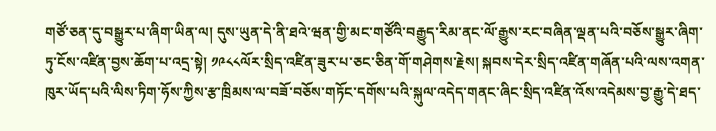གཙོ་ཅན་དུ་བསྒྱུར་པ་ཞིག་ཡིན་ལ། དུས་ཡུན་དེ་ནི་ཐའེ་ཝན་གྱི་མང་གཙོའི་བརྒྱུད་རིམ་ནང་ལོ་རྒྱུས་རང་བཞིན་ལྡན་པའི་བཅོས་སྒྱུར་ཞིག་ཏུ་ངོས་འཛིན་བྱས་ཆོག་པ་འདྲ་སྟེ། ༡༩༨༨ལོར་སྲིད་འཛིན་ཟུར་པ་ཅང་ཅིན་གོ་གཤེགས་རྗེས། སྐབས་དེར་སྲིད་འཛིན་གཞོན་པའི་ལས་འགན་ཁུར་ཡོད་པའི་ལིས་ཏིག་ཧོས་ཀྱིས་རྩ་ཁྲིམས་ལ་བཟོ་བཅོས་གཏོང་དགོས་པའི་སྐུལ་འདེད་གནང་ཞིང་སྲིད་འཛིན་འོས་འདེམས་བྱ་རྒྱུ་དེ་ཐད་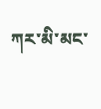ཀར་མི་མང་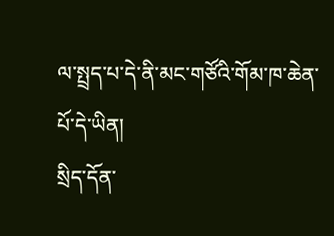ལ་སྤྲད་པ་དེ་ནི་མང་གཙོའི་གོམ་ཁ་ཆེན་པོ་དེ་ཡིན།
སྲིད་དོན་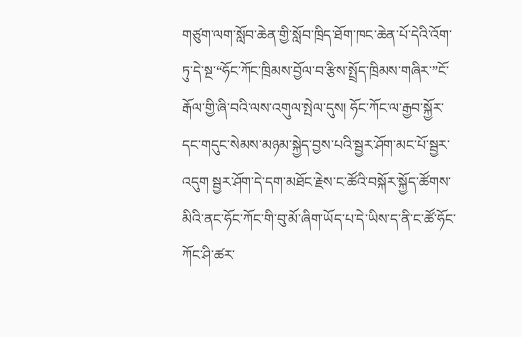གཙུག་ལག་སློབ་ཆེན་གྱི་སློབ་ཁྲིད་ཐོག་ཁང་ཆེན་པོ་དེའི་འོག་ཏུ་དེ་སྔ་“ཧོང་ཀོང་ཁྲིམས་བྱོལ་བ་རྩིས་སྤྲོད་ཁྲིམས་གཞིར་”ངོ་རྒོལ་གྱི་ཞི་བའི་ལས་འགུལ་སྤེལ་དུས། ཧོང་ཀོང་ལ་རྒྱབ་སྐྱོར་དང་གདུང་སེམས་མཉམ་སྐྱེད་བྱས་པའི་སྦྱར་ཤོག་མང་པོ་སྦྱར་འདུག སྦྱར་ཤོག་དེ་དག་མཐོང་རྗེས་ང་ཚོའི་བསྐོར་སྐྱོད་ཚོགས་མིའི་ནང་ཧོང་ཀོང་གི་བུ་མོ་ཞིག་ཡོད་པ་དེ་ཡིས་ད་ནི་ང་ཚོ་ཧོང་ཀོང་ཤི་ཚར་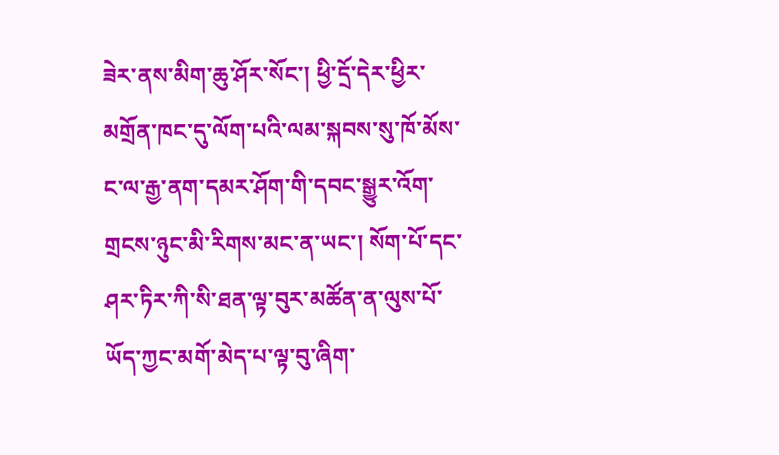ཟེར་ནས་མིག་ཆུ་ཤོར་སོང་། ཕྱི་དྲོ་དེར་ཕྱིར་མགྲོན་ཁང་དུ་ལོག་པའི་ལམ་སྐབས་སུ་ཁོ་མོས་ང་ལ་རྒྱ་ནག་དམར་ཤོག་གི་དབང་སྒྱུར་འོག་གྲངས་ཉུང་མི་རིགས་མང་ན་ཡང་། སོག་པོ་དང་ཤར་ཏིར་ཀི་སི་ཐན་ལྟ་བུར་མཚོན་ན་ལུས་པོ་ཡོད་ཀྱང་མགོ་མེད་པ་ལྟ་བུ་ཞིག་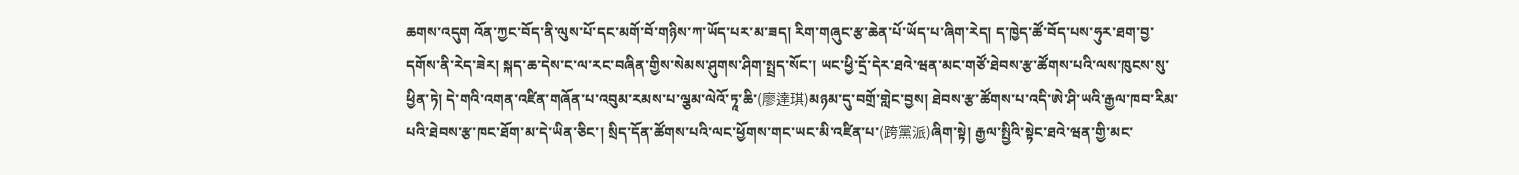ཆགས་འདུག འོན་ཀྱང་བོད་ནི་ལུས་པོ་དང་མགོ་བོ་གཉིས་ཀ་ཡོད་པར་མ་ཟད། རིག་གཞུང་རྩ་ཆེན་པོ་ཡོད་པ་ཞིག་རེད། ད་ཁྱེད་ཚོ་བོད་པས་ཧུར་ཐག་བྱ་དགོས་ནི་རེད་ཟེར། སྐད་ཆ་དེས་ང་ལ་རང་བཞིན་གྱིས་སེམས་ཤུགས་ཤིག་སྤྲད་སོང་། ཡང་ཕྱི་དྲོ་དེར་ཐའེ་ཝན་མང་གཙོ་ཐེབས་རྩ་ཚོགས་པའི་ལས་ཁུངས་སུ་ཕྱིན་ཏེ། དེ་གའི་འགན་འཛིན་གཞོན་པ་འབུམ་རམས་པ་ལྕམ་ལེའོ་ཏཱ་ཆི་(廖達琪)མཉམ་དུ་བགྲོ་གླེང་བྱས། ཐེབས་རྩ་ཚོགས་པ་འདི་ཨེ་ཤི་ཡའི་རྒྱལ་ཁབ་རིམ་པའི་ཐེབས་རྩ་ཁང་ཐོག་མ་དེ་ཡིན་ཅིང་། སྲིད་དོན་ཚོགས་པའི་ལང་ཕྱོགས་གང་ཡང་མི་འཛིན་པ་(跨黨派)ཞིག་སྟེ། རྒྱལ་སྤྱིའི་སྟེང་ཐའེ་ཝན་གྱི་མང་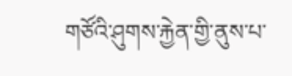གཙོའི་ཤུགས་རྐྱེན་གྱི་ནུས་པ་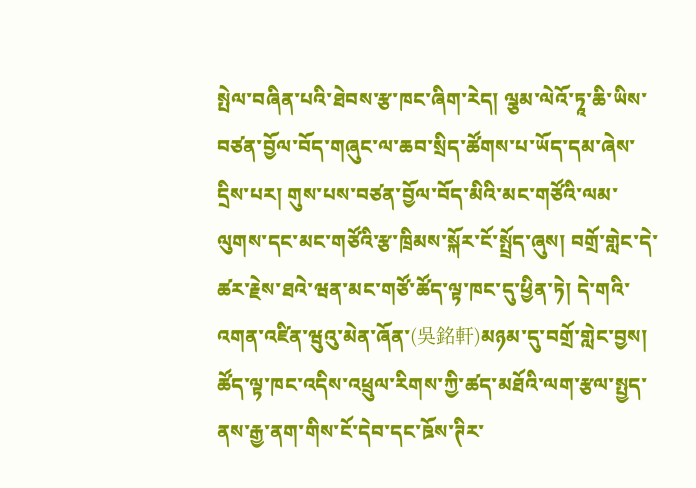སྤེལ་བཞིན་པའི་ཐེབས་རྩ་ཁང་ཞིག་རེད། ལྕམ་ལེའོ་ཏཱ་ཆི་ཡིས་བཙན་བྱོལ་བོད་གཞུང་ལ་ཆབ་སྲིད་ཚོགས་པ་ཡོད་དམ་ཞེས་དྲིས་པར། གུས་པས་བཙན་བྱོལ་བོད་མིའི་མང་གཙོའི་ལམ་ལུགས་དང་མང་གཙོའི་རྩ་ཁྲིམས་སྐོར་ངོ་སྤྲོད་ཞུས། བགྲོ་གླེང་དེ་ཚར་རྗེས་ཐའེ་ཝན་མང་གཙོ་ཚོད་ལྟ་ཁང་དུ་ཕྱིན་ཏེ། དེ་གའི་འགན་འཛིན་ཝུའུ་མེན་ཞོན་(吳銘軒)མཉམ་དུ་བགྲོ་གླེང་བྱས། ཚོད་ལྟ་ཁང་འདིས་འཕྲུལ་རིགས་ཀྱི་ཚད་མཐོའི་ལག་རྩལ་སྤྱད་ནས་རྒྱ་ནག་གིས་ངོ་དེབ་དང་ཋོས་ཊིར་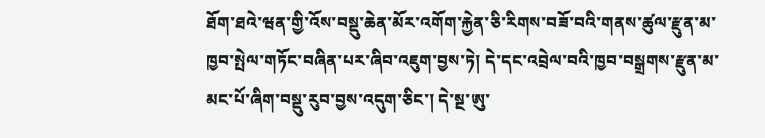ཐོག་ཐའེ་ཝན་གྱི་འོས་བསྡུ་ཆེན་མོར་འགོག་རྐྱེན་ཅི་རིགས་བཟོ་བའི་གནས་ཚུལ་རྫུན་མ་ཁྱབ་སྤེལ་གཏོང་བཞིན་པར་ཞིབ་འཇུག་བྱས་ཏེ། དེ་དང་འབྲེལ་བའི་ཁྱབ་བསྒྲགས་རྫུན་མ་མང་པོ་ཞིག་བསྡུ་རུབ་བྱས་འདུག་ཅིང་། དེ་སྔ་ཨུ་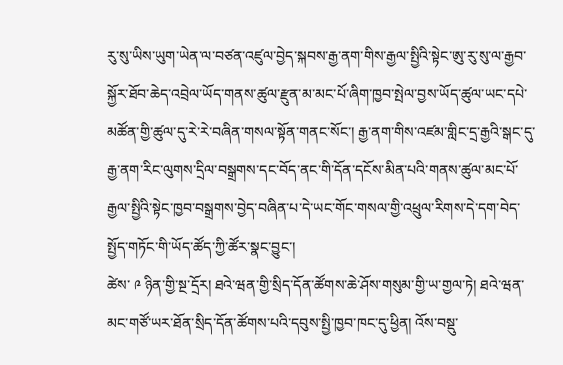རུ་སུ་ཡིས་ཡུག་ཡེན་ལ་བཙན་འཛུལ་བྱེད་སྐབས་རྒྱ་ནག་གིས་རྒྱལ་སྤྱིའི་སྟེང་ཨུ་རུ་སུ་ལ་རྒྱབ་སྐྱོར་ཐོབ་ཆེད་འབྲེལ་ཡོད་གནས་ཚུལ་རྫུན་མ་མང་པོ་ཞིག་ཁྱབ་སྤེལ་བྱས་ཡོད་ཚུལ་ཡང་དཔེ་མཚོན་གྱི་ཚུལ་དུ་རེ་རེ་བཞིན་གསལ་སྟོན་གནང་སོང་། རྒྱ་ནག་གིས་འཛམ་གླིང་དྲ་རྒྱའི་སྒང་དུ་རྒྱ་ནག་རིང་ལུགས་དྲིལ་བསྒྲགས་དང་བོད་ནང་གི་དོན་དངོས་མིན་པའི་གནས་ཚུལ་མང་པོ་རྒྱལ་སྤྱིའི་སྟེང་ཁྱབ་བསྒྲགས་བྱེད་བཞིན་པ་དེ་ཡང་གོང་གསལ་གྱི་འཕྲུལ་རིགས་དེ་དག་བེད་སྤྱོད་གཏོང་གི་ཡོད་ཚོད་ཀྱི་ཚོར་སྣང་བྱུང་།
ཚེས་ ༩ ཉིན་གྱི་སྔ་དྲོར། ཐའེ་ཝན་གྱི་སྲིད་དོན་ཚོགས་ཆེ་ཤོས་གསུམ་གྱི་ཡ་གྱལ་ཏེ། ཐའེ་ཝན་མང་གཙོ་ཡར་ཐོན་སྲིད་དོན་ཚོགས་པའི་དབུས་སྤྱི་ཁྱབ་ཁང་དུ་ཕྱིན། འོས་བསྡུ་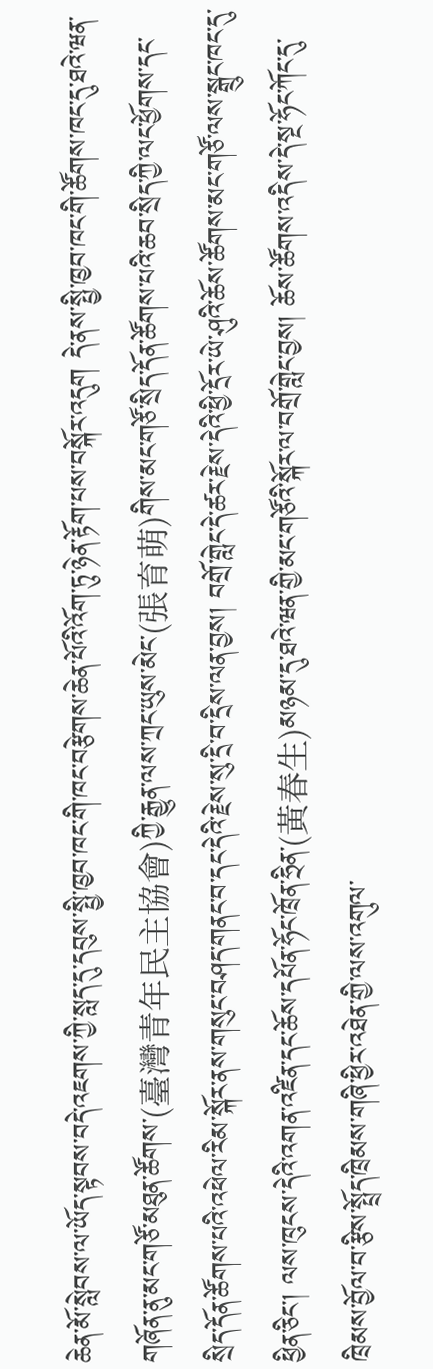ཆེན་མོ་སླེབས་ལ་ཡོད་སྟབས་བདེ་འཇགས་ཀྱི་སླད་དུ་དབུས་སྤྱི་ཁྱབ་ཁང་གི་ཁང་བརྩེགས་ཆེན་པོའི་འོག་ཏུ་ཉེན་རྟོག་པས་བསྐོར་འདུག དེ་ནས་སྤྱི་ཁྱབ་ཁང་གི་ཚོགས་ཁང་དུ་ཐའེ་ཝན་གཞོན་ནུ་མང་གཙོ་མཐུན་ཚོགས་(臺灣青年民主協會)ཀྱི་རྒྱུན་ལས་ཀྲང་ཡུས་མེང་(張育萌)གིས་མང་གཙོ་སྲིད་དོན་ཚོགས་པའི་ཆབ་སྲིད་ཀྱི་ལང་ཕྱོགས་དང་སྲིད་དོན་ཚོགས་པའི་འཕེལ་རིམ་སྐོར་ནས་གསུང་བཤད་གནང་བ་དང་དེའི་རྗེས་སུ་དྲི་བ་དྲིས་ལན་བྱས། བགྲོ་གླེང་དེ་ཚར་རྗེས་དེའི་ཕྱི་དྲོར་ཡེ་ཤུའི་ཆོས་ཚོགས་མང་གཙོ་ལས་སྒྲུང་ཁང་དུ་ཕྱིན་ཅིང་། ལས་ཁུངས་དེའི་འགན་འཛིན་དང་ཆོས་དཔོན་ཧོང་ཁྲོན་ཧྲིན་(黃春生)མཉམ་དུ་ཐའེ་ཝན་གྱི་མང་གཙོའི་སྐོར་ལ་བགྲོ་གླེང་བྱས། ཆོས་ཚོགས་འདིས་དེ་སྔ་ཧོང་ཀོང་དུ་ཁྲིམས་བྱོལ་བ་རྩིས་སྤྲོད་ཁྲིམས་གཞི་ཕྱིར་འཐེན་གྱི་ལས་འགུལ་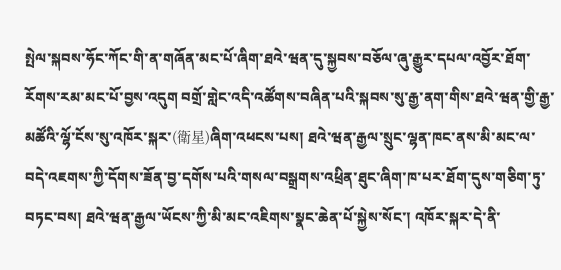སྤེལ་སྐབས་ཧོང་ཀོང་གི་ན་གཞོན་མང་པོ་ཞིག་ཐའེ་ཝན་དུ་སྐྱབས་བཅོལ་ཞུ་རྒྱུར་དཔལ་འབྱོར་ཐོག་རོགས་རམ་མང་པོ་བྱས་འདུག བགྲོ་གླེང་འདི་འཚོགས་བཞིན་པའི་སྐབས་སུ་རྒྱ་ནག་གིས་ཐའེ་ཝན་གྱི་རྒྱ་མཚོའི་ལྷོ་ངོས་སུ་འཁོར་སྐར་(衛星)ཞིག་འཕངས་པས། ཐའེ་ཝན་རྒྱལ་སྲུང་ལྷན་ཁང་ནས་མི་མང་ལ་བདེ་འཇགས་ཀྱི་དོགས་ཟོན་བྱ་དགོས་པའི་གསལ་བསྒྲགས་འཕྲིན་ཐུང་ཞིག་ཁ་པར་ཐོག་དུས་གཅིག་ཏུ་བཏང་བས། ཐའེ་ཝན་རྒྱལ་ཡོངས་ཀྱི་མི་མང་འཇིགས་སྣང་ཆེན་པོ་སྐྱེས་སོང་། འཁོར་སྐར་དེ་ནི་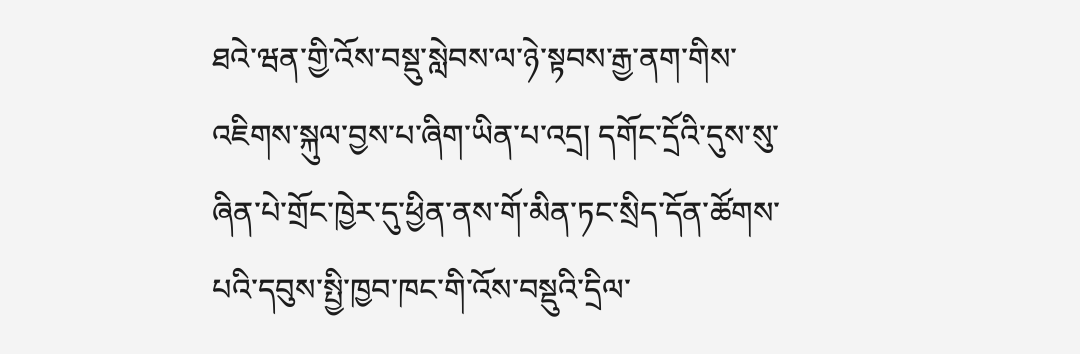ཐའེ་ཝན་གྱི་འོས་བསྡུ་སླེབས་ལ་ཉེ་སྟབས་རྒྱ་ནག་གིས་འཇིགས་སྐུལ་བྱས་པ་ཞིག་ཡིན་པ་འདྲ། དགོང་དྲོའི་དུས་སུ་ཞིན་པེ་གྲོང་ཁྱེར་དུ་ཕྱིན་ནས་གོ་མིན་ཏང་སྲིད་དོན་ཚོགས་པའི་དབུས་སྤྱི་ཁྱབ་ཁང་གི་འོས་བསྡུའི་དྲིལ་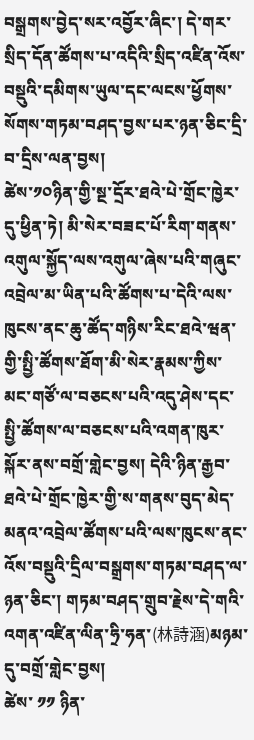བསྒྲགས་བྱེད་སར་འབྱོར་ཞིང་། དེ་གར་སྲིད་དོན་ཚོགས་པ་འདིའི་སྲིད་འཛིན་འོས་བསྡུའི་དམིགས་ཡུལ་དང་ལངས་ཕྱོགས་སོགས་གཏམ་བཤད་བྱས་པར་ཉན་ཅིང་དྲི་བ་དྲིས་ལན་བྱས།
ཚེས་༡༠ཉིན་གྱི་སྔ་དྲོར་ཐའེ་པེ་གྲོང་ཁྱེར་དུ་ཕྱིན་ཏེ། མི་སེར་བཟང་པོ་རིག་གནས་འགུལ་སྐྱོད་ལས་འགུལ་ཞེས་པའི་གཞུང་འབྲེལ་མ་ཡིན་པའི་ཚོགས་པ་དེའི་ལས་ཁུངས་ནང་ཆུ་ཚོད་གཉིས་རིང་ཐའེ་ཝན་གྱི་སྤྱི་ཚོགས་ཐོག་མི་སེར་རྣམས་ཀྱིས་མང་གཙོ་ལ་བཅངས་པའི་འདུ་ཤེས་དང་སྤྱི་ཚོགས་ལ་བཅངས་པའི་འགན་ཁུར་སྐོར་ནས་བགྲོ་གླེང་བྱས། དེའི་ཉིན་རྒྱབ་ཐའེ་པེ་གྲོང་ཁྱེར་གྱི་ས་གནས་བུད་མེད་མནའ་འབྲེལ་ཚོགས་པའི་ལས་ཁུངས་ནང་འོས་བསྡུའི་དྲིལ་བསྒྲགས་གཏམ་བཤད་ལ་ཉན་ཅིང་། གཏམ་བཤད་གྲུབ་རྗེས་དེ་གའི་འགན་འཛིན་ལིན་ཧྲི་ཧན་(林詩涵)མཉམ་དུ་བགྲོ་གླེང་བྱས།
ཚེས་ ༡༡ ཉིན་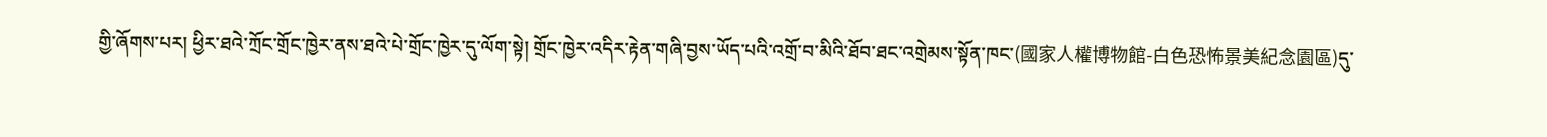གྱི་ཞོགས་པར། ཕྱིར་ཐའེ་ཀྲོང་གྲོང་ཁྱེར་ནས་ཐའེ་པེ་གྲོང་ཁྱེར་དུ་ལོག་སྟེ། གྲོང་ཁྱེར་འདིར་རྟེན་གཞི་བྱས་ཡོད་པའི་འགྲོ་བ་མིའི་ཐོབ་ཐང་འགྲེམས་སྟོན་ཁང་(國家人權博物館-白色恐怖景美紀念園區)དུ་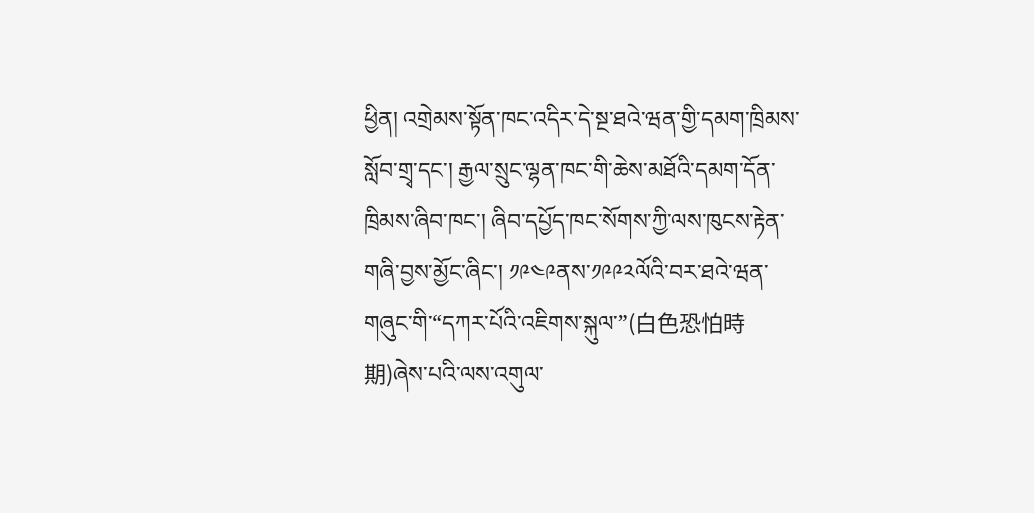ཕྱིན། འགྲེམས་སྟོན་ཁང་འདིར་དེ་སྔ་ཐའེ་ཝན་གྱི་དམག་ཁྲིམས་སློབ་གྲྭ་དང་། རྒྱལ་སྲུང་ལྷན་ཁང་གི་ཆེས་མཐོའི་དམག་དོན་ཁྲིམས་ཞིབ་ཁང་། ཞིབ་དཔྱོད་ཁང་སོགས་ཀྱི་ལས་ཁུངས་རྟེན་གཞི་བྱས་མྱོང་ཞིང་། ༡༩༤༩ནས་༡༩༩༢ལོའི་བར་ཐའེ་ཝན་གཞུང་གི་“དཀར་པོའི་འཇིགས་སྐུལ་”(白色恐怕時期)ཞེས་པའི་ལས་འགུལ་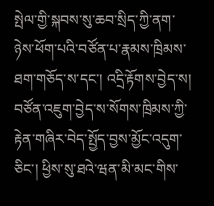སྤེལ་གྱི་སྐབས་སུ་ཆབ་སྲིད་ཀྱི་ནག་ཉེས་ཕོག་པའི་བཙོན་པ་རྣམས་ཁྲིམས་ཐག་གཅོད་ས་དང་། འདྲི་རྟོགས་བྱེད་ས། བཙོན་འཇུག་བྱེད་ས་སོགས་ཁྲིམས་ཀྱི་རྟེན་གཞིར་བེད་སྤྱོད་བྱས་མྱོང་འདུག་ཅིང་། ཕྱིས་སུ་ཐའེ་ཝན་མི་མང་གིས་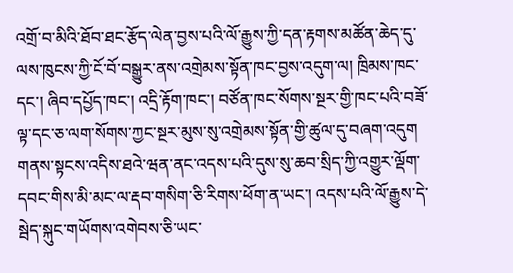འགྲོ་བ་མིའི་ཐོབ་ཐང་རྩོད་ལེན་བྱས་པའི་ལོ་རྒྱུས་ཀྱི་དན་རྟགས་མཚོན་ཆེད་དུ་ལས་ཁུངས་ཀྱི་ངོ་བོ་བསྒྱུར་ནས་འགྲེམས་སྟོན་ཁང་བྱས་འདུག་ལ། ཁྲིམས་ཁང་དང་། ཞིབ་དཔྱོད་ཁང་། འདྲི་རྟོག་ཁང་། བཙོན་ཁང་སོགས་སྔར་གྱི་ཁང་པའི་བཟོ་ལྟ་དང་ཅ་ལག་སོགས་ཀྱང་སྔར་མུས་སུ་འགྲེམས་སྟོན་གྱི་ཚུལ་དུ་བཞག་འདུག གནས་སྟངས་འདིས་ཐའེ་ཝན་ནང་འདས་པའི་དུས་སུ་ཆབ་སྲིད་ཀྱི་འགྱུར་ལྡོག་དབང་གིས་མི་མང་ལ་རྡབ་གསིག་ཅི་རིགས་ཕོག་ན་ཡང་། འདས་པའི་ལོ་རྒྱུས་དེ་སྦེད་སྐུང་གཡོགས་འགེབས་ཅི་ཡང་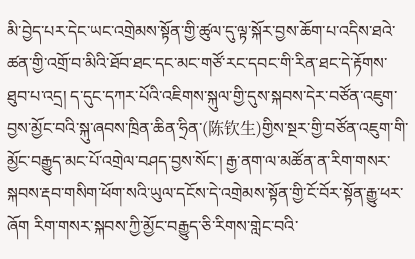མི་བྱེད་པར་དེང་ཡང་འགྲེམས་སྟོན་གྱི་ཚུལ་དུ་ལྟ་སྐོར་བྱས་ཆོག་པ་འདིས་ཐའེ་ཚན་གྱི་འགྲོ་བ་མིའི་ཐོབ་ཐང་དང་མང་གཙོ་རང་དབང་གི་རིན་ཐང་དེ་རྟོགས་ཐུབ་པ་འདྲ། ད་དུང་དཀར་པོའི་འཇིགས་སྐུལ་གྱི་དུས་སྐབས་དེར་བཙོན་འཇུག་བྱས་མྱོང་བའི་སྐུ་ཞབས་ཁྲིན་ཆིན་ཧྲིན་(陈钦生)གྱིས་སྔར་གྱི་བཙོན་འཇུག་གི་མྱོང་བརྒྱུད་མང་པོ་འགྲེལ་བཤད་བྱས་སོང་། རྒྱ་ནག་ལ་མཚོན་ན་རིག་གསར་སྐབས་རྡབ་གསིག་ཕོག་སའི་ཡུལ་དངོས་དེ་འགྲེམས་སྟོན་གྱི་ངོ་བོར་སྟོན་རྒྱུ་ཕར་ཞོག རིག་གསར་སྐབས་ཀྱི་མྱོང་བརྒྱུད་ཅི་རིགས་གླེང་བའི་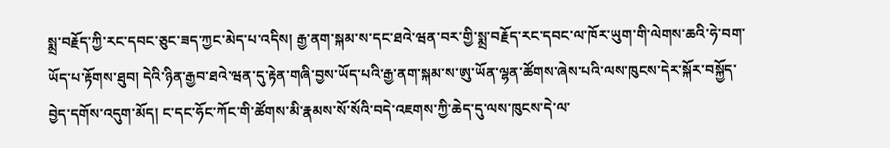སྨྲ་བརྗོད་ཀྱི་རང་དབང་ཅུང་ཟད་ཀྱང་མེད་པ་འདིས། རྒྱ་ནག་སྐམ་ས་དང་ཐའེ་ཝན་བར་གྱི་སྨྲ་བརྗོད་རང་དབང་ལ་ཁོར་ཡུག་གི་ལེགས་ཆའི་ཧེ་བག་ཡོད་པ་རྟོགས་ཐུབ། དེའི་ཉིན་རྒྱབ་ཐའེ་ཝན་དུ་རྟེན་གཞི་བྱས་ཡོད་པའི་རྒྱ་ནག་སྐམ་ས་ཨུ་ཡོན་ལྷན་ཚོགས་ཞེས་པའི་ལས་ཁུངས་དེར་སྐོར་བསྐྱོད་བྱེད་དགོས་འདུག་མོད། ང་དང་ཧོང་ཀོང་གི་ཚོགས་མི་རྣམས་སོ་སོའི་བདེ་འཇགས་ཀྱི་ཆེད་དུ་ལས་ཁུངས་དེ་ལ་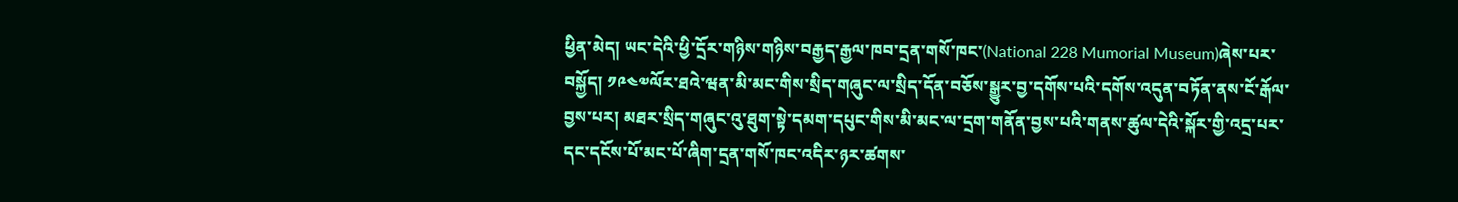ཕྱིན་མེད། ཡང་དེའི་ཕྱི་དྲོར་གཉིས་གཉིས་བརྒྱད་རྒྱལ་ཁབ་དྲན་གསོ་ཁང་(National 228 Mumorial Museum)ཞེས་པར་བསྐྱོད། ༡༩༤༧ལོར་ཐའེ་ཝན་མི་མང་གིས་སྲིད་གཞུང་ལ་སྲིད་དོན་བཅོས་སྒྱུར་བྱ་དགོས་པའི་དགོས་འདུན་བཏོན་ནས་ངོ་རྒོལ་བྱས་པར། མཐར་སྲིད་གཞུང་འུ་ཐུག་སྟེ་དམག་དཔུང་གིས་མི་མང་ལ་དྲག་གནོན་བྱས་པའི་གནས་ཚུལ་དེའི་སྐོར་གྱི་འདྲ་པར་དང་དངོས་པོ་མང་པོ་ཞིག་དྲན་གསོ་ཁང་འདིར་ཉར་ཚགས་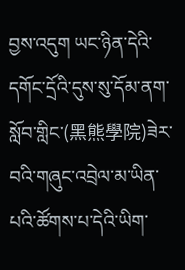བྱས་འདུག ཡང་ཉིན་དེའི་དགོང་དྲོའི་དུས་སུ་དོམ་ནག་སློབ་གླིང་(黑熊學院)ཟེར་བའི་གཞུང་འབྲེལ་མ་ཡིན་པའི་ཚོགས་པ་དེའི་ཡིག་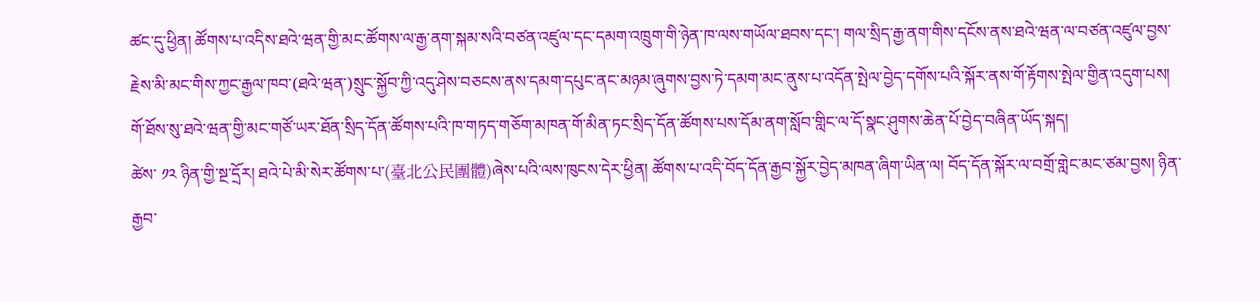ཚང་དུ་ཕྱིན། ཚོགས་པ་འདིས་ཐའེ་ཝན་གྱི་མང་ཚོགས་ལ་རྒྱ་ནག་སྐམ་སའི་བཙན་འཛུལ་དང་དམག་འཁྲུག་གི་ཉེན་ཁ་ལས་གཡོལ་ཐབས་དང་། གལ་སྲིད་རྒྱ་ནག་གིས་དངོས་ནས་ཐའེ་ཝན་ལ་བཙན་འཛུལ་བྱས་རྗེས་མི་མང་གིས་ཀྱང་རྒྱལ་ཁབ་(ཐའེ་ཝན་)སྲུང་སྐྱོབ་ཀྱི་འདུ་ཤེས་བཅངས་ནས་དམག་དཔུང་ནང་མཉམ་ཞུགས་བྱས་ཏེ་དམག་མང་ནུས་པ་འདོན་སྤེལ་བྱེད་དགོས་པའི་སྐོར་ནས་གོ་རྟོགས་སྤེལ་གྱིན་འདུག་པས། གོ་ཐོས་སུ་ཐའེ་ཝན་གྱི་མང་གཙོ་ཡར་ཐོན་སྲིད་དོན་ཚོགས་པའི་ཁ་གཏད་གཅོག་མཁན་གོ་མིན་ཏང་སྲིད་དོན་ཚོགས་པས་དོམ་ནག་སློབ་གླིང་ལ་དོ་སྣང་ཤུགས་ཆེན་པོ་བྱེད་བཞིན་ཡོད་སྐད།
ཚེས་ ༡༢ ཉིན་གྱི་སྔ་དྲོར། ཐའེ་པེ་མི་སེར་ཚོགས་པ་(臺北公民團體)ཞེས་པའི་ལས་ཁུངས་དེར་ཕྱིན། ཚོགས་པ་འདི་བོད་དོན་རྒྱབ་སྐྱོར་བྱེད་མཁན་ཞིག་ཡིན་ལ། བོད་དོན་སྐོར་ལ་བགྲོ་གླེང་མང་ཙམ་བྱས། ཉིན་རྒྱབ་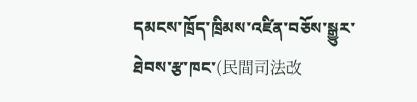དམངས་ཁྲོད་ཁྲིམས་འཛིན་བཅོས་སྒྱུར་ཐེབས་རྩ་ཁང་(民間司法改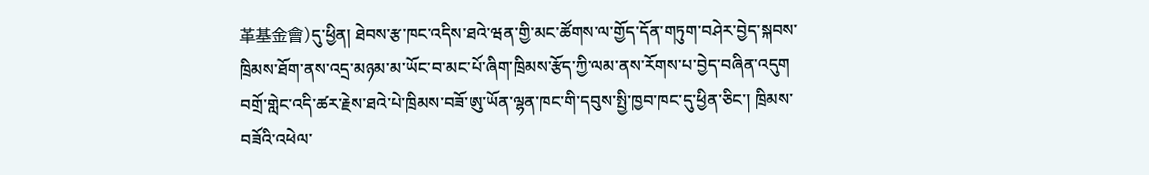革基金會)དུ་ཕྱིན། ཐེབས་རྩ་ཁང་འདིས་ཐའེ་ཝན་གྱི་མང་ཚོགས་ལ་གྱོད་དོན་གཏུག་བཤེར་བྱེད་སྐབས་ཁྲིམས་ཐོག་ནས་འདྲ་མཉམ་མ་ཡོང་བ་མང་པོ་ཞིག་ཁྲིམས་རྩོད་ཀྱི་ལམ་ནས་རོགས་པ་བྱེད་བཞིན་འདུག བགྲོ་གླེང་འདི་ཚར་རྗེས་ཐའེ་པེ་ཁྲིམས་བཟོ་ཨུ་ཡོན་ལྷན་ཁང་གི་དབུས་སྤྱི་ཁྱབ་ཁང་དུ་ཕྱིན་ཅིང་། ཁྲིམས་བཟོའི་འཕེལ་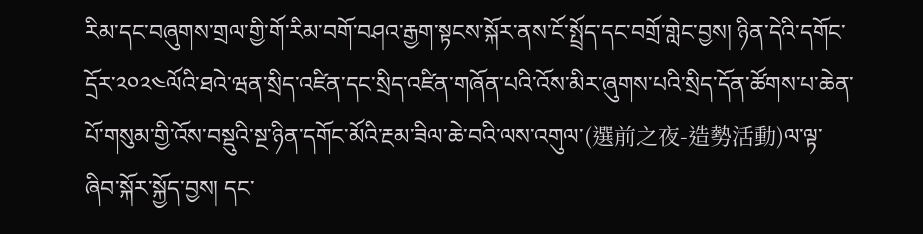རིམ་དང་བཞུགས་གྲལ་གྱི་གོ་རིམ་བགོ་བཤའ་རྒྱག་སྟངས་སྐོར་ནས་ངོ་སྤྲོད་དང་བགྲོ་གླེང་བྱས། ཉིན་དེའི་དགོང་དྲོར་༢༠༢༤ལོའི་ཐའེ་ཝན་སྲིད་འཛིན་དང་སྲིད་འཛིན་གཞོན་པའི་འོས་མིར་ཞུགས་པའི་སྲིད་དོན་ཚོགས་པ་ཆེན་པོ་གསུམ་གྱི་འོས་བསྡུའི་སྔ་ཉིན་དགོང་མོའི་རྔམ་ཟིལ་ཆེ་བའི་ལས་འགུལ་(選前之夜-造勢活動)ལ་ལྟ་ཞིབ་སྐོར་སྐྱོད་བྱས། དང་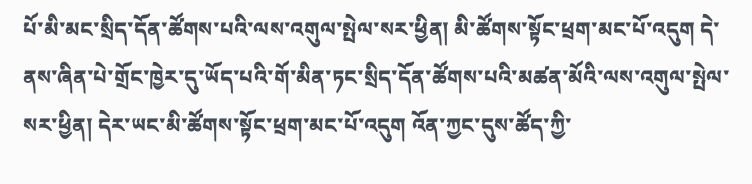པོ་མི་མང་སྲིད་དོན་ཚོགས་པའི་ལས་འགུལ་སྤེལ་སར་ཕྱིན། མི་ཚོགས་སྟོང་ཕྲག་མང་པོ་འདུག དེ་ནས་ཞིན་པེ་གྲོང་ཁྱེར་དུ་ཡོད་པའི་གོ་མིན་ཏང་སྲིད་དོན་ཚོགས་པའི་མཚན་མོའི་ལས་འགུལ་སྤེལ་སར་ཕྱིན། དེར་ཡང་མི་ཚོགས་སྟོང་ཕྲག་མང་པོ་འདུག འོན་ཀྱང་དུས་ཚོད་ཀྱི་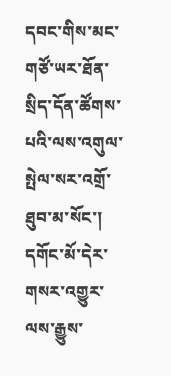དབང་གིས་མང་གཙོ་ཡར་ཐོན་སྲིད་དོན་ཚོགས་པའི་ལས་འགུལ་སྤེལ་སར་འགྲོ་ཐུབ་མ་སོང་། དགོང་མོ་དེར་གསར་འགྱུར་ལས་རྒྱུས་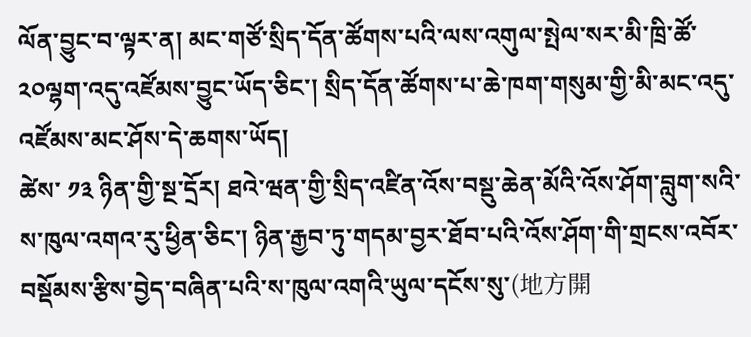ལོན་བྱུང་བ་ལྟར་ན། མང་གཙོ་སྲིད་དོན་ཚོགས་པའི་ལས་འགུལ་སྤེལ་སར་མི་ཁྲི་ཚོ་༢༠ལྷག་འདུ་འཛོམས་བྱུང་ཡོད་ཅིང་། སྲིད་དོན་ཚོགས་པ་ཆེ་ཁག་གསུམ་གྱི་མི་མང་འདུ་འཛོམས་མང་ཤོས་དེ་ཆགས་ཡོད།
ཚེས་ ༡༣ ཉིན་གྱི་སྔ་དྲོར། ཐའེ་ཝན་གྱི་སྲིད་འཛིན་འོས་བསྡུ་ཆེན་མོའི་འོས་ཤོག་བླུག་སའི་ས་ཁུལ་འགའ་རུ་ཕྱིན་ཅིང་། ཉིན་རྒྱབ་ཏུ་གདམ་བྱར་ཐོབ་པའི་འོས་ཤོག་གི་གྲངས་འབོར་བསྡོམས་རྩིས་བྱེད་བཞིན་པའི་ས་ཁུལ་འགའི་ཡུལ་དངོས་སུ་(地方開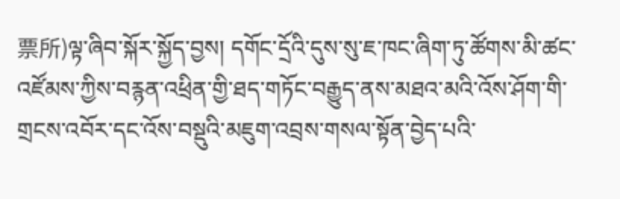票所)ལྟ་ཞིབ་སྐོར་སྐྱོད་བྱས། དགོང་དྲོའི་དུས་སུ་ཇ་ཁང་ཞིག་ཏུ་ཚོགས་མི་ཚང་འཛོམས་ཀྱིས་བརྙན་འཕྲིན་གྱི་ཐད་གཏོང་བརྒྱུད་ནས་མཐའ་མའི་འོས་ཤོག་གི་གྲངས་འབོར་དང་འོས་བསྡུའི་མཇུག་འབྲས་གསལ་སྟོན་བྱེད་པའི་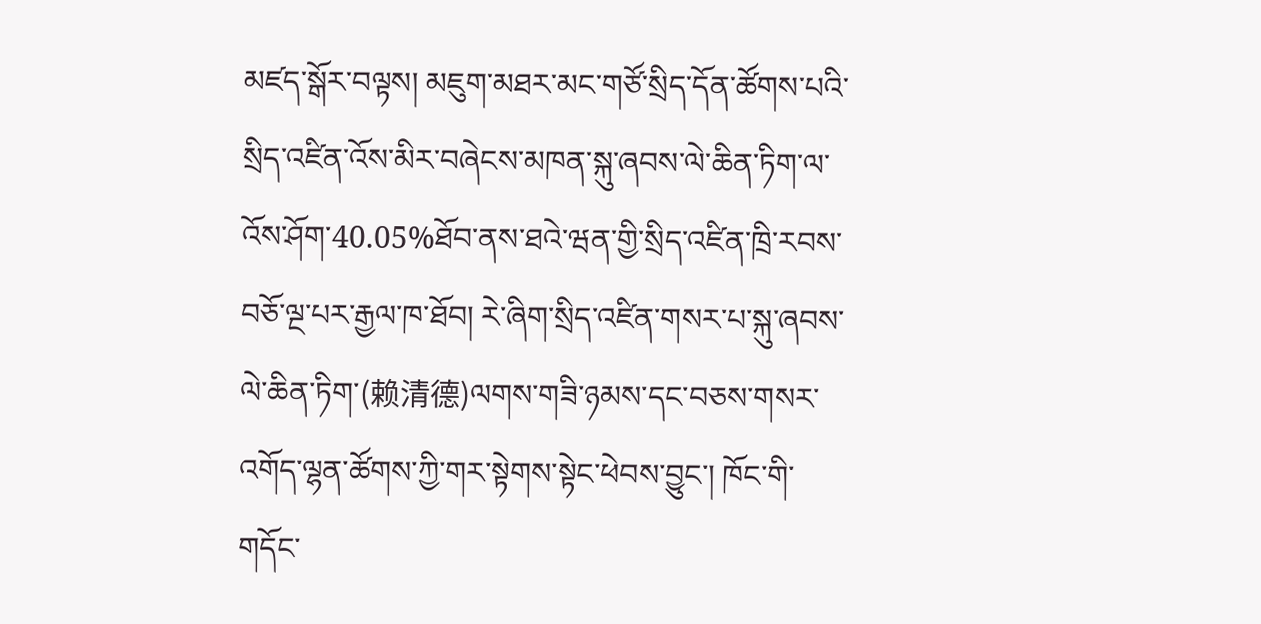མཛད་སྒོར་བལྟས། མཇུག་མཐར་མང་གཙོ་སྲིད་དོན་ཚོགས་པའི་སྲིད་འཛིན་འོས་མིར་བཞེངས་མཁན་སྐུ་ཞབས་ལེ་ཆིན་ཏིག་ལ་འོས་ཤོག་40.05%ཐོབ་ནས་ཐའེ་ཝན་གྱི་སྲིད་འཛིན་ཁྲི་རབས་བཅོ་ལྔ་པར་རྒྱལ་ཁ་ཐོབ། རེ་ཞིག་སྲིད་འཛིན་གསར་པ་སྐུ་ཞབས་ལེ་ཆིན་ཏིག་(赖清德)ལགས་གཟི་ཉམས་དང་བཅས་གསར་འགོད་ལྷན་ཚོགས་ཀྱི་གར་སྟེགས་སྟེང་ཕེབས་བྱུང་། ཁོང་གི་གདོང་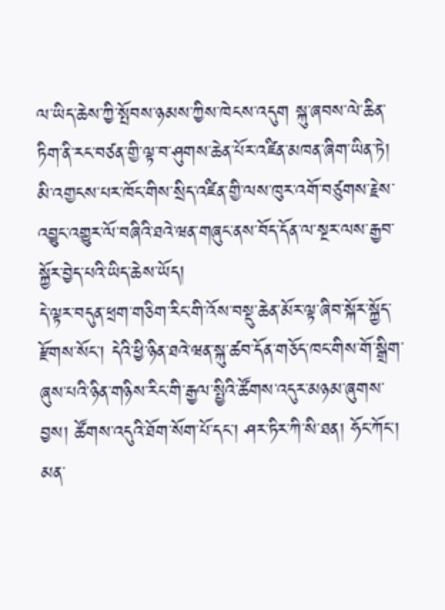ལ་ཡིད་ཆེས་ཀྱི་སྤོབས་ཉམས་ཀྱིས་ཁེངས་འདུག སྐུ་ཞབས་ལེ་ཆིན་ཏིག་ནི་རང་བཙན་གྱི་ལྟ་བ་ཤུགས་ཆེན་པོར་འཛིན་མཁན་ཞིག་ཡིན་ཏེ། མི་འགྱངས་པར་ཁོང་གིས་སྲིད་འཛིན་གྱི་ལས་ཁུར་འགོ་བཙུགས་རྗེས་འབྱུང་འགྱུར་ལོ་བཞིའི་ཐའེ་ཝན་གཞུང་ནས་བོད་དོན་ལ་སྔར་ལས་རྒྱབ་སྐྱོར་བྱེད་པའི་ཡིད་ཆེས་ཡོད།
དེ་ལྟར་བདུན་ཕྲག་གཅིག་རིང་གི་འོས་བསྡུ་ཆེན་མོར་ལྟ་ཞིབ་སྐོར་སྐྱོད་རྫོགས་སོང་། དེའི་ཕྱི་ཉིན་ཐའེ་ཝན་སྐུ་ཚབ་དོན་གཅོད་ཁང་གིས་གོ་སྒྲིག་ཞུས་པའི་ཉིན་གཉིས་རིང་གི་རྒྱལ་སྤྱིའི་ཚོགས་འདུར་མཉམ་ཞུགས་བྱས། ཚོགས་འདུའི་ཐོག་སོག་པོ་དང་། ཤར་ཏིར་ཀི་སི་ཐན། ཧོང་ཀོང་། མན་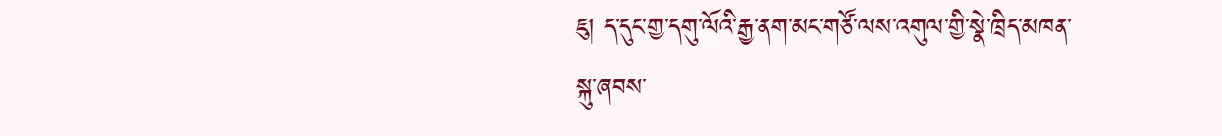ཇུ། ད་དུང་གྱ་དགུ་ལོའི་རྒྱ་ནག་མང་གཙོ་ལས་འགུལ་གྱི་སྣེ་ཁྲིད་མཁན་སྐུ་ཞབས་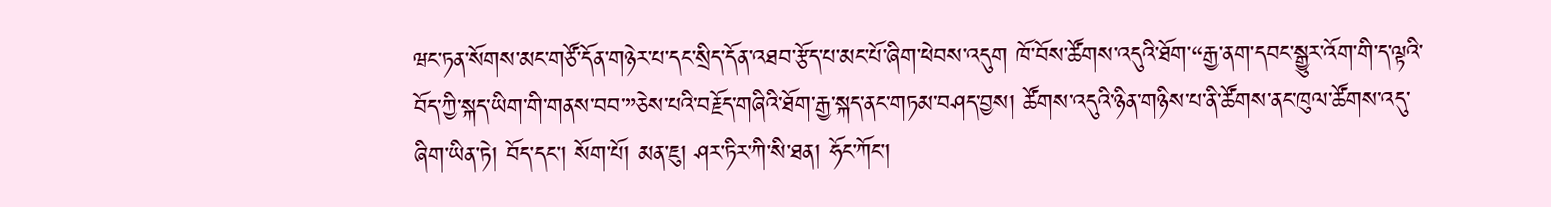ཝང་ཏན་སོགས་མང་གཙོ་དོན་གཉེར་པ་དང་སྲིད་དོན་འཐབ་རྩོད་པ་མང་པོ་ཞིག་ཕེབས་འདུག ཁོ་བོས་ཚོགས་འདུའི་ཐོག་“རྒྱ་ནག་དབང་སྒྱུར་འོག་གི་ད་ལྟའི་བོད་ཀྱི་སྐད་ཡིག་གི་གནས་བབ་”ཅེས་པའི་བརྗོད་གཞིའི་ཐོག་རྒྱ་སྐད་ནང་གཏམ་བཤད་བྱས། ཚོགས་འདུའི་ཉིན་གཉིས་པ་ནི་ཚོགས་ནང་ཁུལ་ཚོགས་འདུ་ཞིག་ཡིན་ཏེ། བོད་དང་། སོག་པོ། མན་ཇུ། ཤར་ཏིར་ཀི་སི་ཐན། ཧོང་ཀོང་།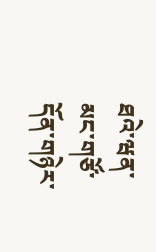ཐའེ་ཝན་མང་གཙོ་དོན་གཉེར་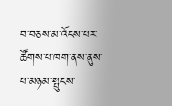བ་བཅས་མ་འོངས་པར་ཚོགས་པ་ཁག་ནས་ནུས་པ་མཉམ་སྤུངས་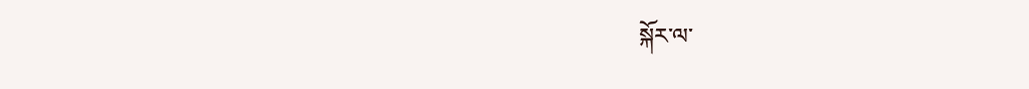སྐོར་ལ་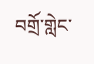བགྲོ་གླེང་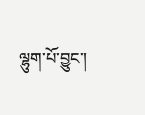ལྷུག་པོ་བྱུང་།